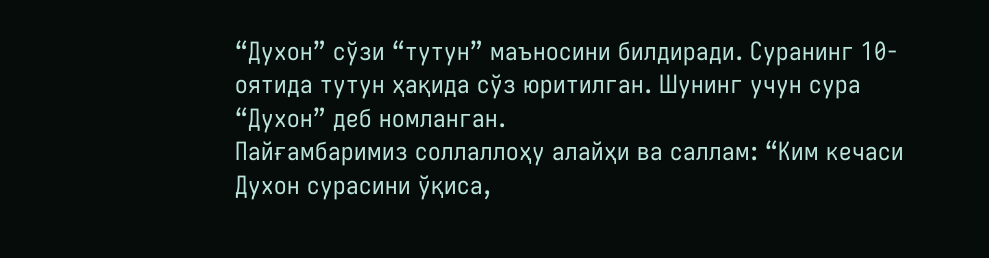“Духон” сўзи “тутун” маъносини билдиради. Суранинг 10-оятида тутун ҳақида сўз юритилган. Шунинг учун сура “Духон” деб номланган.
Пайғамбаримиз соллаллоҳу алайҳи ва саллам: “Ким кечаси Духон сурасини ўқиса,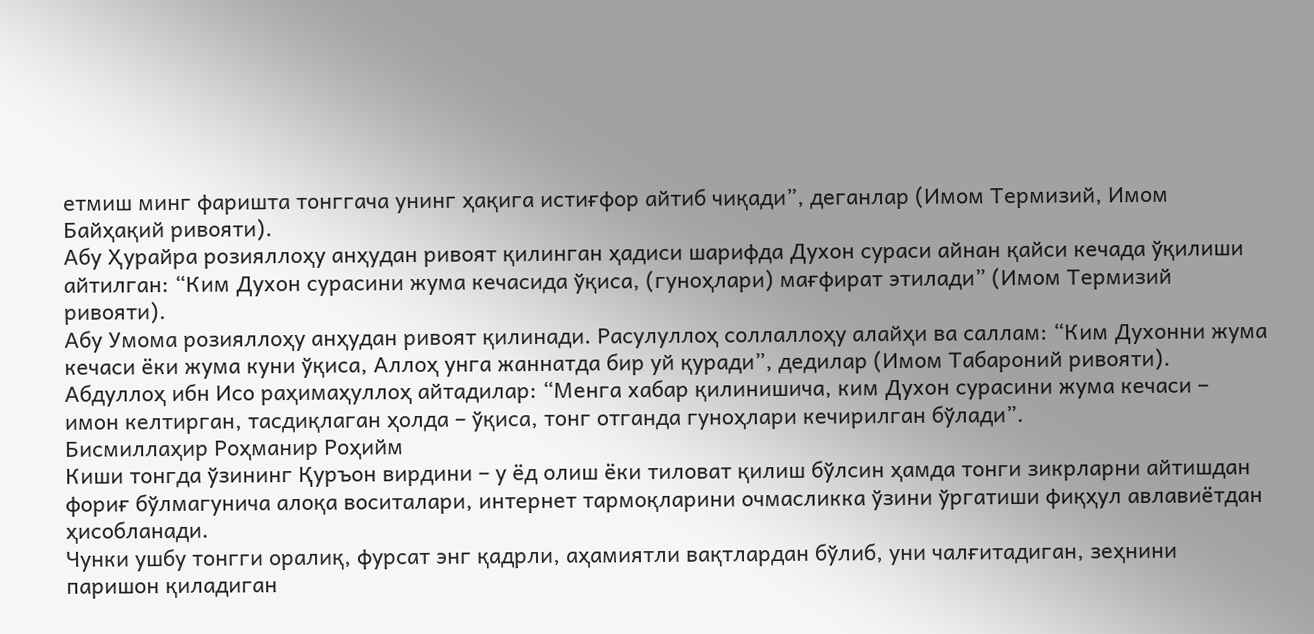етмиш минг фаришта тонггача унинг ҳақига истиғфор айтиб чиқади”, деганлар (Имом Термизий, Имом Байҳақий ривояти).
Абу Ҳурайра розияллоҳу анҳудан ривоят қилинган ҳадиси шарифда Духон сураси айнан қайси кечада ўқилиши айтилган: “Ким Духон сурасини жума кечасида ўқиса, (гуноҳлари) мағфират этилади” (Имом Термизий ривояти).
Абу Умома розияллоҳу анҳудан ривоят қилинади. Расулуллоҳ соллаллоҳу алайҳи ва саллам: “Ким Духонни жума кечаси ёки жума куни ўқиса, Аллоҳ унга жаннатда бир уй қуради”, дедилар (Имом Табароний ривояти).
Абдуллоҳ ибн Исо раҳимаҳуллоҳ айтадилар: “Менга хабар қилинишича, ким Духон сурасини жума кечаси – имон келтирган, тасдиқлаган ҳолда – ўқиса, тонг отганда гуноҳлари кечирилган бўлади”.
Бисмиллаҳир Роҳманир Роҳийм
Киши тонгда ўзининг Қуръон вирдини – у ёд олиш ёки тиловат қилиш бўлсин ҳамда тонги зикрларни айтишдан фориғ бўлмагунича алоқа воситалари, интернет тармоқларини очмасликка ўзини ўргатиши фиқҳул авлавиётдан ҳисобланади.
Чунки ушбу тонгги оралиқ, фурсат энг қадрли, аҳамиятли вақтлардан бўлиб, уни чалғитадиган, зеҳнини паришон қиладиган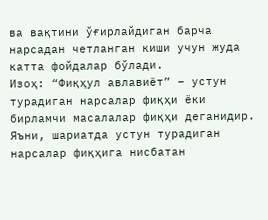ва вақтини ўғирлайдиган барча нарсадан четланган киши учун жуда катта фойдалар бўлади.
Изоҳ: “Фиқҳул авлавиёт” – устун турадиган нарсалар фиқҳи ёки бирламчи масалалар фиқҳи деганидир. Яъни, шариатда устун турадиган нарсалар фиқҳига нисбатан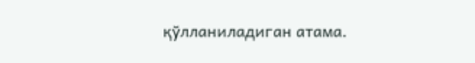қўлланиладиган атама.